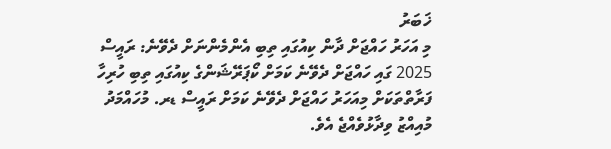ޚަބަރު
މި އަހަރު ހައްޖަށް ދާން ކިއުގައި ތިބި އެންމެންނަށް ދެވޭނެ: ރައީސް
2025 ގައި ހައްޖަށް ދެވޭނެ ކަމަށް ކޯޕަރޭޝަންގެ ކިއުގައި ތިބި ހުރިހާ ފަރާތްތަކަށް މިއަހަރު ހައްޖަށް ދެވޭނެ ކަމަށް ރައީސް ޑރ. މުހައްމަދު މުއިއްޒު ވިދާޅުވެއްޖެ އެވެ.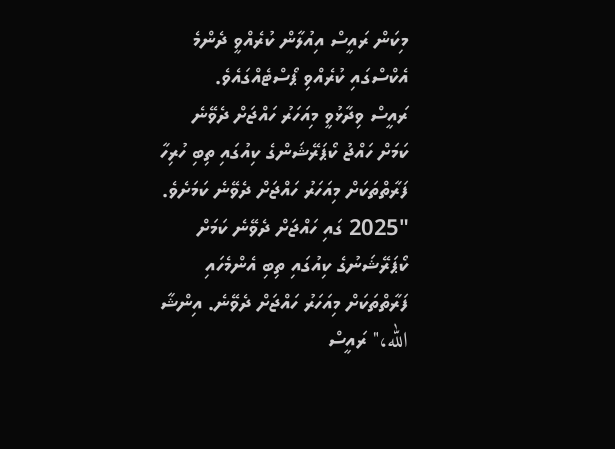މިކަން ރައީސް އިއުލާން ކުރެއްވީ ދެންމެ އެކްސްގައި ކުރެއްވި ޕޯސްޓެއްގައެވެ.
ރައީސް ވިދާޅުވީ މިއަހަރު ހައްޖަށް ދެވޭނެ ކަމަށް ހައްޖު ކޯޕަރޭޝަންގެ ކިއުގައި ތިބި ހުރިހާ ފަރާތްތަކަށް މިއަހަރު ހައްޖަށް ދެވޭނެ ކަމަށެވެ.
"2025 ގައި ހައްޖަށް ދެވޭނެ ކަމަށް ކޯޕަރޭޝަނުގެ ކިއުގައި ތިބި އެންމެހައި ފަރާތްތަކަށް މިއަހަރު ހައްޖަށް ދެވޭނެ. އިންޝާ الله،" ރައީސް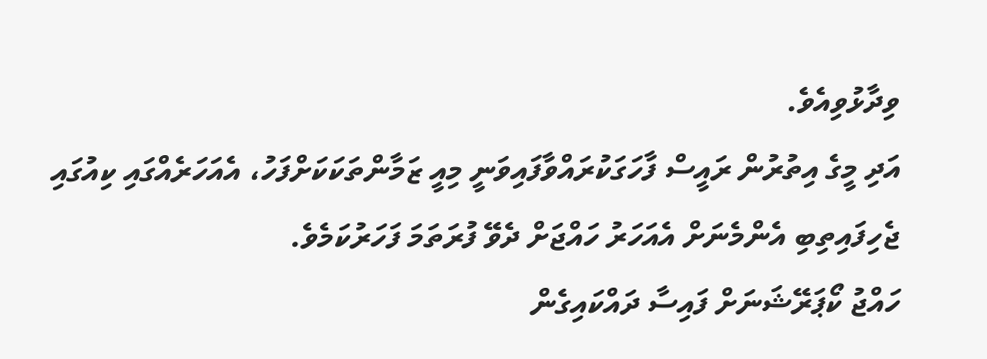ވިދާޅުވިއެވެ.
އަދި މީގެ އިތުރުން ރައީސް ފާހަގަކުރައްވާފައިވަނީ މިއީ ޒަމާންތަކަކަށްފަހު، އެއަހަރެއްގައި ކިއުގައި ޖެހިފައިތިބި އެންމެނަށް އެއަހަރު ހައްޖަށް ދެވޭ ފުރަތަމަ ފަހަރުކަމެވެ.
ހައްޖު ކޯޕަރޭޝަނަށް ފައިސާ ދައްކައިގެން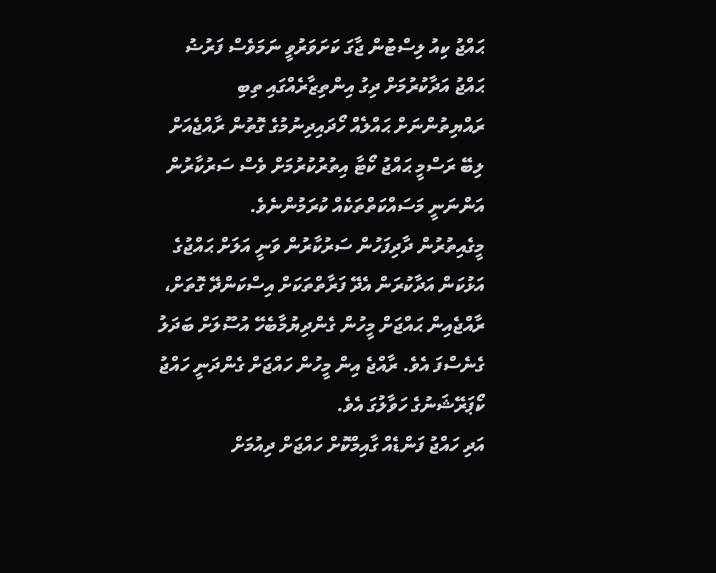ޙައްޖު ކިއު ލިސްޓުން ޖާގަ ކަށަވަރުވީ ނަމަވެސް ފަރުޟު ޙައްޖު އަދާކުރުމަށް ދިގު އިންތިޒާރެއްގައި ތިބި ރައްޔިތުންނަށް ޙައްލެއް ހޯދައިދިނުމުގެ ގޮތުން ރާއްޖެއަށް ލިބޭ ރަސްމީ ޙައްޖު ކޯޓާ އިތުރުކުރުމަށް ވެސް ސަރުކާރުން އަންނަނީ މަސައްކަތްތަކެއް ކުރަމުންނެވެ.
މީގެއިތުރުން ދާދިފަހުން ސަރުކާރުން ވަނީ އަލަށް ޙައްޖުގެ އަޅުކަން އަދާކުރަން އެދޭ ފަރާތްތަކަށް އިސްކަންދޭ ގޮތަށް، ރާއްޖެއިން ޙައްޖަށް މީހުން ގެންދިޔުމާބެހޭ އުސޫލަށް ބަދަލު ގެނެސްފަ އެވެ. ރާއްޖެ އިން މީހުން ހައްޖަށް ގެންދަނީ ހައްޖު ކޯޕަރޭޝަނުގެ ހަވާލުގަ އެވެ.
އަދި ހައްޖު ފަންޑެއް ގާއިމްކޮށް ހައްޖަށް ދިއުމަށް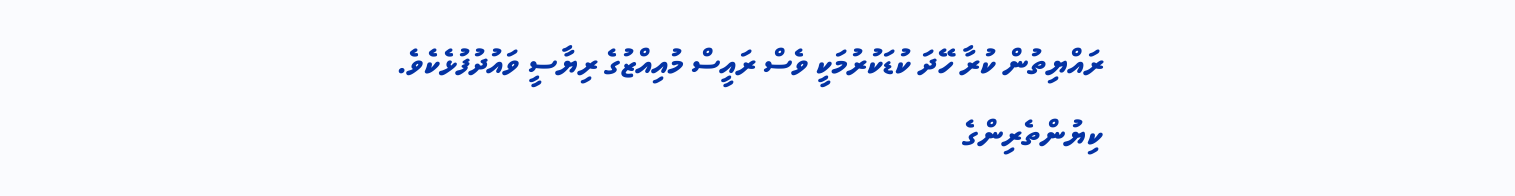ރައްޔިތުން ކުރާ ހޭދަ ކުޑަކުރުމަކީ ވެސް ރައީސް މުއިއްޒުގެ ރިޔާސީ ވައުދުފުޅެކެވެ.
ކިޔުންތެރިންގެ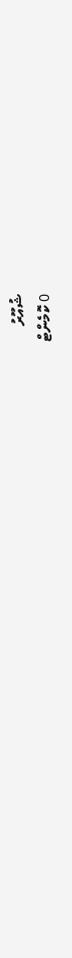ޝުއޫރު
0 ކޮމެންޓް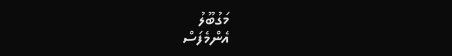މަގުބޫލު
އެންމެފަސް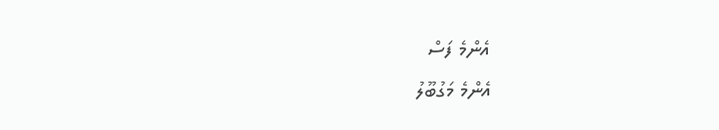އެންމެ ފަސް
އެންމެ މަގުބޫލު